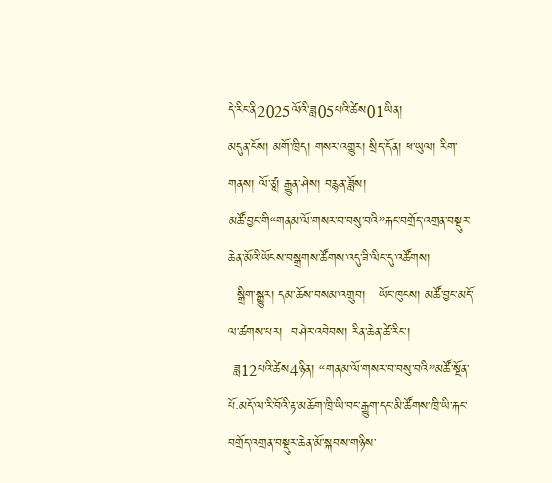དེ་རིང་ནི2025ལོའི་ཟླ05པའི་ཚེས01ཡིན།
མདུན་ངོས། མགོ་ཁྲིད། གསར་འགྱུར། སྲིད་དོན། ཕ་ཡུལ། རིག་གནས། ལོ་ཙཱ། རྒྱུན་ཤེས། བརྙན་ཟློས།
མཚོ་བྱང་གི“གནམ་ལོ་གསར་བ་བསུ་བའི”རྐང་བགྲོད་འགྲན་བསྡུར་ཆེན་མོའི་ཡོངས་བསྒྲགས་ཚོགས་འདུ་ཟི་ལིང་དུ་འཚོགས།
  སྒྲིག་སྒྱུར། དམ་ཆོས་བསམ་འགྲུབ།   ཡོང་ཁུངས། མཚོ་བྱང་མདོ་ལ་ཚགས་པར།  བཤེར་འབེབས། རིན་ཆེན་ཚེ་རིང་།
 ཟླ12པའི་ཚེས4ཉིན། “གནམ་ལོ་གསར་བ་བསུ་བའི”མཚོ་སྔོན་པོ·མདོ་ལ་རི་བོའི་རྟ་མཆོག་ཁྲི་ཡི་བང་རྒྱུག་དང་མི་ཚོགས་ཁྲི་ཡི་རྐང་བགྲོད་འགྲན་བསྡུར་ཆེན་མོ་སྐབས་གཉིས་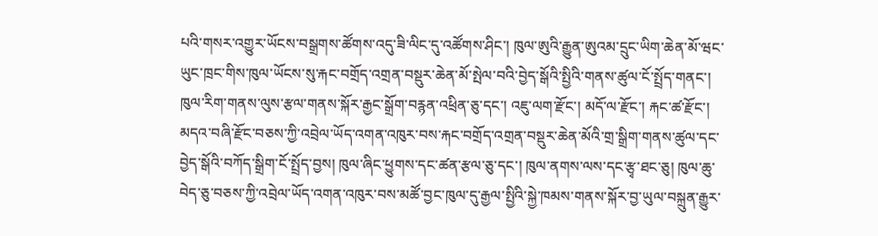པའི་གསར་འགྱུར་ཡོངས་བསྒྲགས་ཚོགས་འདུ་ཟི་ལིང་དུ་འཚོགས་ཤིང་། ཁུལ་ཨུའི་རྒྱུན་ཨུའམ་དྲུང་ཡིག་ཆེན་མོ་ཝང་ཡུང་ཁྲང་གིས་ཁུལ་ཡོངས་སུ་རྐང་བགྲོད་འགྲན་བསྡུར་ཆེན་མོ་སྤེལ་བའི་བྱེད་སྒོའི་སྤྱིའི་གནས་ཚུལ་ངོ་སྤྲོད་གནང་། ཁུལ་རིག་གནས་ལུས་རྩལ་གནས་སྐོར་རྒྱང་སྒྲོག་བརྙན་འཕྲིན་ཅུ་དང་། འཇུ་ལག་རྫོང་། མདོ་ལ་རྫོང་། རྐང་ཚ་རྫོང་། མདའ་བཞི་རྫོང་བཅས་ཀྱི་འབྲེལ་ཡོད་འགན་འཁུར་བས་རྐང་བགྲོད་འགྲན་བསྡུར་ཆེན་མོའི་གྲ་སྒྲིག་གནས་ཚུལ་དང་བྱེད་སྒོའི་བཀོད་སྒྲིག་ངོ་སྤྲོད་བྱས། ཁུལ་ཞིང་ཕྱུགས་དང་ཚན་རྩལ་ཅུ་དང་། ཁུལ་ནགས་ལས་དང་རྩྭ་ཐང་ཅུ། ཁུལ་ཆུ་བེད་ཅུ་བཅས་ཀྱི་འབྲེལ་ཡོད་འགན་འཁུར་བས་མཚོ་བྱང་ཁུལ་དུ་རྒྱལ་སྤྱིའི་སྐྱེ་ཁམས་གནས་སྐོར་བྱ་ཡུལ་བསྐྲུན་རྒྱུར་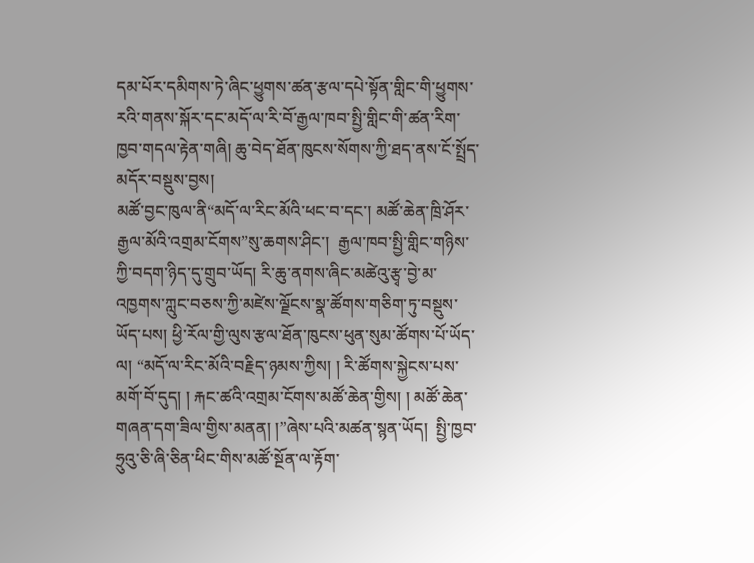དམ་པོར་དམིགས་ཏེ་ཞིང་ཕྱུགས་ཚན་རྩལ་དཔེ་སྟོན་གླིང་གི་ཕྱུགས་རའི་གནས་སྐོར་དང་མདོ་ལ་རི་བོ་རྒྱལ་ཁབ་སྤྱི་གླིང་གི་ཚན་རིག་ཁྱབ་གདལ་རྟེན་གཞི། ཆུ་བེད་ཐོན་ཁུངས་སོགས་ཀྱི་ཐད་ནས་ངོ་སྤྲོད་མདོར་བསྡུས་བྱས།
མཚོ་བྱང་ཁུལ་ནི“མདོ་ལ་རིང་མོའི་ཕང་བ་དང་། མཚོ་ཆེན་ཁྲི་ཤོར་རྒྱལ་མོའི་འགྲམ་ངོགས”སུ་ཆགས་ཤིང་།  རྒྱལ་ཁབ་སྤྱི་གླིང་གཉིས་ཀྱི་བདག་ཉིད་དུ་གྲུབ་ཡོད། རི་ཆུ་ནགས་ཞིང་མཚེའུ་རྩྭ་བྱེ་མ་འཁྱགས་ཀླུང་བཅས་ཀྱི་མཛེས་ལྗོངས་སྣ་ཚོགས་གཅིག་ཏུ་བསྡུས་ཡོད་པས། ཕྱི་རོལ་གྱི་ལུས་རྩལ་ཐོན་ཁུངས་ཕུན་སུམ་ཚོགས་པོ་ཡོད་ལ། “མདོ་ལ་རིང་མོའི་བརྗིད་ཉམས་ཀྱིས། ། རི་ཚོགས་སྐྱེངས་པས་མགོ་བོ་དུད། ། རྐང་ཚའི་འགྲམ་ངོགས་མཚོ་ཆེན་གྱིས། ། མཚོ་ཆེན་གཞན་དག་ཟིལ་གྱིས་མནན། །”ཞེས་པའི་མཚན་སྙན་ཡོད།  སྤྱི་ཁྱབ་ཧྲུའུ་ཅི་ཞི་ཅིན་ཕིང་གིས་མཚོ་སྔོན་ལ་རྟོག་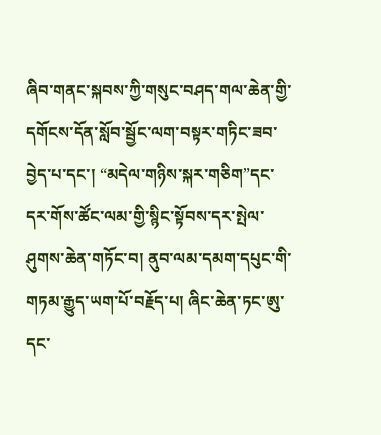ཞིབ་གནང་སྐབས་ཀྱི་གསུང་བཤད་གལ་ཆེན་གྱི་དགོངས་དོན་སློབ་སྦྱོང་ལག་བསྟར་གཏིང་ཟབ་བྱེད་པ་དང་། “མདེལ་གཉིས་སྐར་གཅིག”དང་དར་གོས་ཚོང་ལམ་གྱི་སྙིང་སྟོབས་དར་སྤེལ་ཤུགས་ཆེན་གཏོང་བ། ནུབ་ལམ་དམག་དཔུང་གི་གཏམ་རྒྱུད་ཡག་པོ་བརྗོད་པ། ཞིང་ཆེན་ཏང་ཨུ་དང་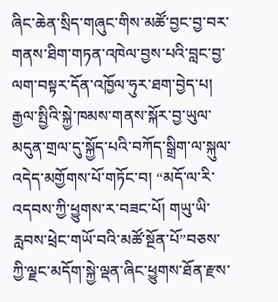ཞིང་ཆེན་སྲིད་གཞུང་གིས་མཚོ་བྱང་བྱ་བར་གནས་ཐིག་གཏན་འཁེལ་བྱས་པའི་བླང་བྱ་ལག་བསྟར་དོན་འཁྱོལ་ཧུར་ཐག་བྱེད་པ། རྒྱལ་སྤྱིའི་སྐྱེ་ཁམས་གནས་སྐོར་བྱ་ཡུལ་མདུན་གྲལ་དུ་སྐྱོད་པའི་བཀོད་སྒྲིག་ལ་སྐུལ་འདེད་མགྱོགས་པོ་གཏོང་བ། “མདོ་ལ་རི་འདབས་ཀྱི་ཕྱུགས་ར་བཟང་པོ། གཡུ་ཡི་རླབས་ཕྲེང་གཡོ་བའི་མཚོ་སྔོན་པོ”བཅས་ཀྱི་ལྗང་མདོག་སྐྱེ་ལྡན་ཞིང་ཕྱུགས་ཐོན་རྫས་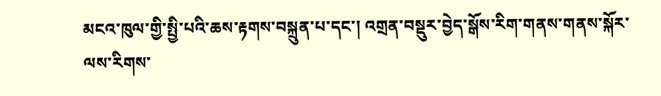མངའ་ཁུལ་གྱི་སྤྱི་པའི་ཆས་རྟགས་བསྐྲུན་པ་དང་། འགྲན་བསྡུར་བྱེད་སྒོས་རིག་གནས་གནས་སྐོར་ལས་རིགས་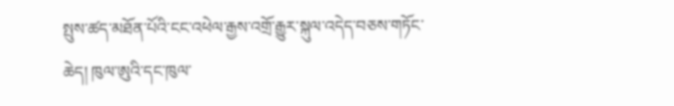སྤུས་ཚད་མཐོན་པོའི་ངང་འཕེལ་རྒྱས་འགྲོ་རྒྱུར་སྐུལ་འདེད་བཅས་གཏོང་ཆེད། ཁུལ་ཨུའི་དང་ཁུལ་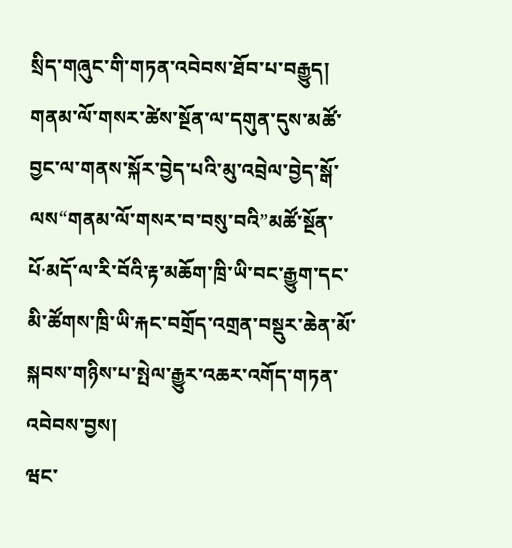སྲིད་གཞུང་གི་གཏན་འབེབས་ཐོབ་པ་བརྒྱུད། གནམ་ལོ་གསར་ཚེས་སྔོན་ལ་དགུན་དུས་མཚོ་བྱང་ལ་གནས་སྐོར་བྱེད་པའི་མུ་འབྲེལ་བྱེད་སྒོ་ལས“གནམ་ལོ་གསར་བ་བསུ་བའི”མཚོ་སྔོན་པོ·མདོ་ལ་རི་བོའི་རྟ་མཆོག་ཁྲི་ཡི་བང་རྒྱུག་དང་མི་ཚོགས་ཁྲི་ཡི་རྐང་བགྲོད་འགྲན་བསྡུར་ཆེན་མོ་སྐབས་གཉིས་པ་སྤེལ་རྒྱུར་འཆར་འགོད་གཏན་འབེབས་བྱས།
ཝང་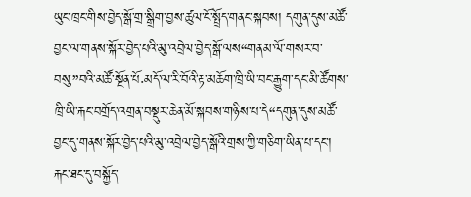ཡུང་ཁྲང་གིས་བྱེད་སྒོ་གྲ་སྒྲིག་བྱས་ཚུལ་ངོ་སྤྲོད་གནང་སྐབས། དགུན་དུས་མཚོ་བྱང་ལ་གནས་སྐོར་བྱེད་པའི་མུ་འབྲེལ་བྱེད་སྒོ་ལས“གནམ་ལོ་གསར་བ་བསུ”བའི་མཚོ་སྔོན་པོ·མདོ་ལ་རི་བོའི་རྟ་མཆོག་ཁྲི་ཡི་བང་རྒྱུག་དང་མི་ཚོགས་ཁྲི་ཡི་རྐང་བགྲོད་འགྲན་བསྡུར་ཆེན་མོ་སྐབས་གཉིས་པ་དེ“དགུན་དུས་མཚོ་བྱང་དུ་གནས་སྐོར་བྱེད་པའི་མུ་འབྲེལ་བྱེད་སྒོའི་གྲས་ཀྱི་གཅིག་ཡིན་པ་དང་། རྐང་ཐང་དུ་བསྐྱོད་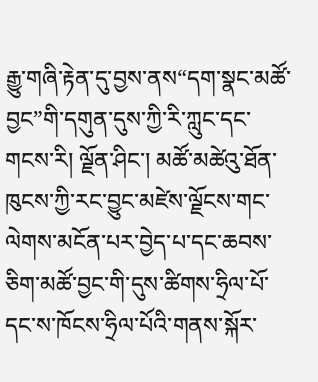རྒྱུ་གཞི་རྟེན་དུ་བྱས་ནས“དག་སྣང་མཚོ་བྱང”གི་དགུན་དུས་ཀྱི་རི་ཀླུང་དང་གངས་རི། ལྗོན་ཤིང་། མཚོ་མཚེའུ་ཐོན་ཁུངས་ཀྱི་རང་བྱུང་མཛེས་ལྗོངས་གང་ལེགས་མངོན་པར་བྱེད་པ་དང་ཆབས་ཅིག་མཚོ་བྱང་གི་དུས་ཚིགས་ཧྲིལ་པོ་དང་ས་ཁོངས་ཧྲིལ་པོའི་གནས་སྐོར་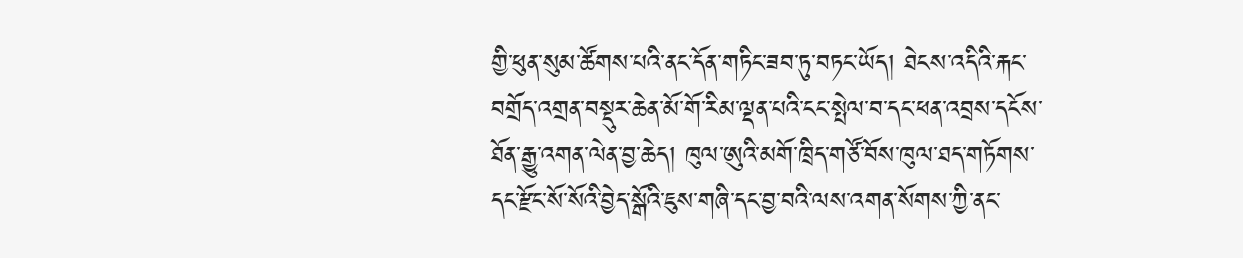གྱི་ཕུན་སུམ་ཚོགས་པའི་ནང་དོན་གཏིང་ཟབ་ཏུ་བཏང་ཡོད། ཐེངས་འདིའི་རྐང་བགྲོད་འགྲན་བསྡུར་ཆེན་མོ་གོ་རིམ་ལྡན་པའི་ངང་སྤེལ་བ་དང་ཕན་འབྲས་དངོས་ཐོན་རྒྱུ་འགན་ལེན་བྱ་ཆེད། ཁུལ་ཨུའི་མགོ་ཁྲིད་གཙོ་བོས་ཁུལ་ཐད་གཏོགས་དང་རྫོང་སོ་སོའི་བྱེད་སྒོའི་ཇུས་གཞི་དང་བྱ་བའི་ལས་འགན་སོགས་ཀྱི་ནང་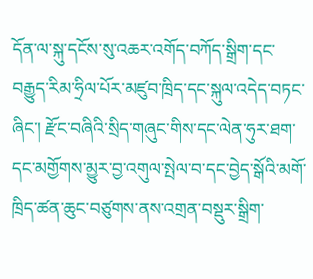དོན་ལ་སྐུ་དངོས་སུ་འཆར་འགོད་བཀོད་སྒྲིག་དང་བརྒྱུད་རིམ་ཧྲིལ་པོར་མཛུབ་ཁྲིད་དང་སྐུལ་འདེད་བཏང་ཞིང་། རྫོང་བཞིའི་སྲིད་གཞུང་གིས་དང་ལེན་ཧུར་ཐག་དང་མགྱོགས་མྱུར་བྱ་འགུལ་སྤེལ་བ་དང་བྱེད་སྒོའི་མགོ་ཁྲིད་ཚན་ཆུང་བཙུགས་ནས་འགྲན་བསྡུར་སྒྲིག་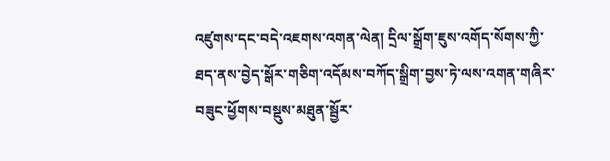འཛུགས་དང་བདེ་འཇགས་འགན་ལེན། དྲིལ་སྒྲོག་ཇུས་འགོད་སོགས་ཀྱི་ཐད་ནས་བྱེད་སྒོར་གཅིག་འདོམས་བཀོད་སྒྲིག་བྱས་ཏེ་ལས་འགན་གཞིར་བཟུང་ཕྱོགས་བསྡུས་མཐུན་སྦྱོར་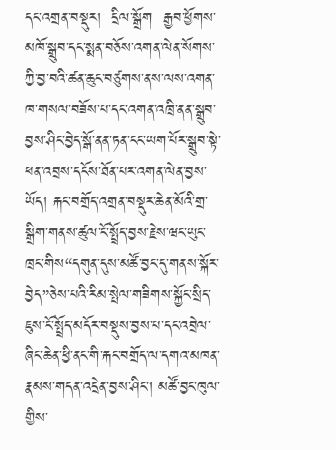དང་འགྲན་བསྡུར།  དྲིལ་སྒྲོག  རྒྱབ་ཕྱོགས་མཁོ་སྒྲུབ་དང་སྨན་བཅོས་འགན་ལེན་སོགས་ཀྱི་བྱ་བའི་ཚན་ཆུང་བཙུགས་ནས་ལས་འགན་ཁ་གསལ་བཟོས་པ་དང་འགན་འཁྲི་ནན་སྒྲུབ་བྱས་ཤིང་བྱེད་སྒོ་ནན་ཏན་ངང་ཡག་པོར་སྒྲུབ་སྟེ་ཕན་འབྲས་དངོས་ཐོན་པར་འགན་ལེན་བྱས་ཡོད། རྐང་བགྲོད་འགྲན་བསྡུར་ཆེན་མོའི་གྲ་སྒྲིག་གནས་ཚུལ་ངོ་སྤྲོད་བྱས་རྗེས་ཝང་ཡུང་ཁྲང་གིས“དགུན་དུས་མཚོ་བྱང་དུ་གནས་སྐོར་བྱེད”ཅེས་པའི་རིམ་སྤེལ་གཟིགས་སྐྱོང་སྲིད་ཇུས་ངོ་སྤྲོད་མདོར་བསྡུས་བྱས་པ་དང་འབྲེལ་ཞིང་ཆེན་ཕྱི་ནང་གི་རྐང་བགྲོད་ལ་དགའ་མཁན་རྣམས་གདན་འདྲེན་བྱས་ཤིང་། མཚོ་བྱང་ཁུལ་གྱིས་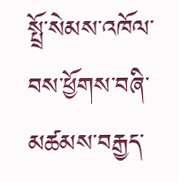སྤྲོ་སེམས་འཁོལ་བས་ཕྱོགས་བཞི་མཚམས་བརྒྱད་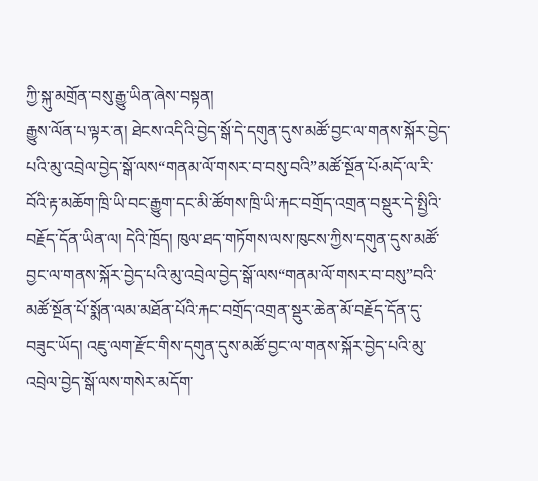ཀྱི་སྐུ་མགྲོན་བསུ་རྒྱུ་ཡིན་ཞེས་བསྟན།
རྒྱུས་ལོན་པ་ལྟར་ན། ཐེངས་འདིའི་བྱེད་སྒོ་དེ་དགུན་དུས་མཚོ་བྱང་ལ་གནས་སྐོར་བྱེད་པའི་མུ་འབྲེལ་བྱེད་སྒོ་ལས“གནམ་ལོ་གསར་བ་བསུ་བའི”མཚོ་སྔོན་པོ·མདོ་ལ་རི་བོའི་རྟ་མཆོག་ཁྲི་ཡི་བང་རྒྱུག་དང་མི་ཚོགས་ཁྲི་ཡི་རྐང་བགྲོད་འགྲན་བསྡུར་དེ་སྤྱིའི་བརྗོད་དོན་ཡིན་ལ། དེའི་ཁྲོད། ཁུལ་ཐད་གཏོགས་ལས་ཁུངས་ཀྱིས་དགུན་དུས་མཚོ་བྱང་ལ་གནས་སྐོར་བྱེད་པའི་མུ་འབྲེལ་བྱེད་སྒོ་ལས“གནམ་ལོ་གསར་བ་བསུ”བའི་མཚོ་སྔོན་པོ་སྨོན་ལམ་མཐོན་པོའི་རྐང་བགྲོད་འགྲན་སྡུར་ཆེན་མོ་བརྗོད་དོན་དུ་བཟུང་ཡོད། འཇུ་ལག་རྫོང་གིས་དགུན་དུས་མཚོ་བྱང་ལ་གནས་སྐོར་བྱེད་པའི་མུ་འབྲེལ་བྱེད་སྒོ་ལས་གསེར་མདོག་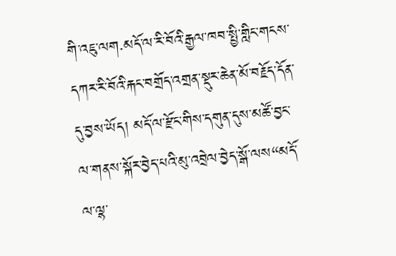གི་འཇུ་ལག·མདོ་ལ་རི་བོའི་རྒྱལ་ཁབ་སྤྱི་གླིང་གངས་དཀར་རི་བོའི་རྐང་བགྲོད་འགྲན་སྡུར་ཆེན་མོ་བརྗོད་དོན་དུ་བྱས་ཡོད། མདོ་ལ་རྫོང་གིས་དགུན་དུས་མཚོ་བྱང་ལ་གནས་སྐོར་བྱེད་པའི་མུ་འབྲེལ་བྱེད་སྒོ་ལས“མདོ་ལ་ལྷ་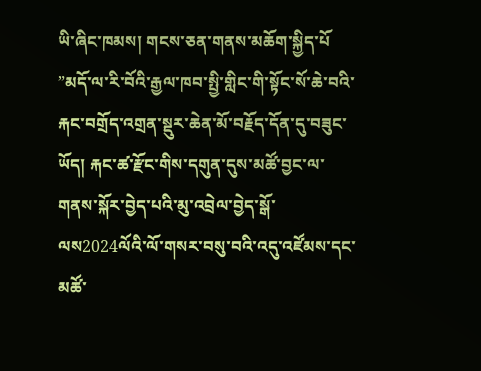ཡི་ཞིང་ཁམས། གངས་ཅན་གནས་མཆོག་སྐྱིད་པོ ”མདོ་ལ་རི་བོའི་རྒྱལ་ཁབ་སྤྱི་གླིང་གི་སྟོང་སོ་ཆེ་བའི་རྐང་བགྲོད་འགྲན་སྡུར་ཆེན་མོ་བརྗོད་དོན་དུ་བཟུང་ཡོད། རྐང་ཚ་རྫོང་གིས་དགུན་དུས་མཚོ་བྱང་ལ་གནས་སྐོར་བྱེད་པའི་མུ་འབྲེལ་བྱེད་སྒོ་ལས2024ལོའི་ལོ་གསར་བསུ་བའི་འདུ་འཛོམས་དང་མཚོ་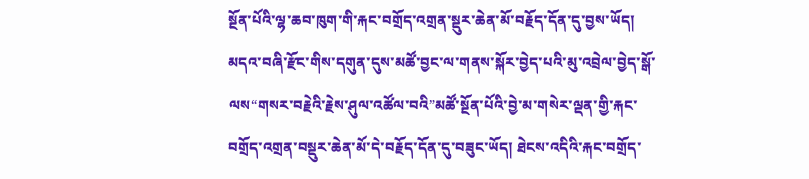སྔོན་པོའི་ལྷ་ཆབ་ཁུག་གི་རྐང་བགྲོད་འགྲན་སྡུར་ཆེན་མོ་བརྗོད་དོན་དུ་བྱས་ཡོད། མདའ་བཞི་རྫོང་གིས་དགུན་དུས་མཚོ་བྱང་ལ་གནས་སྐོར་བྱེད་པའི་མུ་འབྲེལ་བྱེད་སྒོ་ལས“གསར་བརྗེའི་རྗེས་ཤུལ་འཚོལ་བའི”མཚོ་སྔོན་པོའི་བྱེ་མ་གསེར་ལྡན་གྱི་རྐང་བགྲོད་འགྲན་བསྡུར་ཆེན་མོ་དེ་བརྗོད་དོན་དུ་བཟུང་ཡོད། ཐེངས་འདིའི་རྐང་བགྲོད་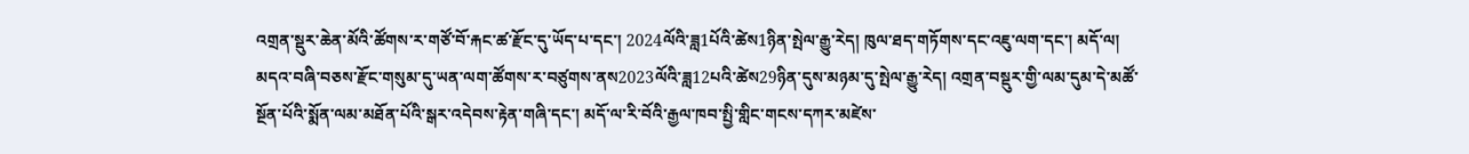འགྲན་སྡུར་ཆེན་མོའི་ཚོགས་ར་གཙོ་བོ་རྐང་ཚ་རྫོང་དུ་ཡོད་པ་དང་། 2024ལོའི་ཟླ1པོའི་ཚེས1ཉིན་སྤེལ་རྒྱུ་རེད། ཁུལ་ཐད་གཏོགས་དང་འཇུ་ལག་དང་། མདོ་ལ། མདའ་བཞི་བཅས་རྫོང་གསུམ་དུ་ཡན་ལག་ཚོགས་ར་བཙུགས་ནས2023ལོའི་ཟླ12པའི་ཚེས29ཉིན་དུས་མཉམ་དུ་སྤེལ་རྒྱུ་རེད། འགྲན་བསྡུར་གྱི་ལམ་དུམ་དེ་མཚོ་སྔོན་པོའི་སྨོན་ལམ་མཐོན་པོའི་སྒར་འདེབས་རྟེན་གཞི་དང་། མདོ་ལ་རི་བོའི་རྒྱལ་ཁབ་སྤྱི་གླིང་གངས་དཀར་མཛེས་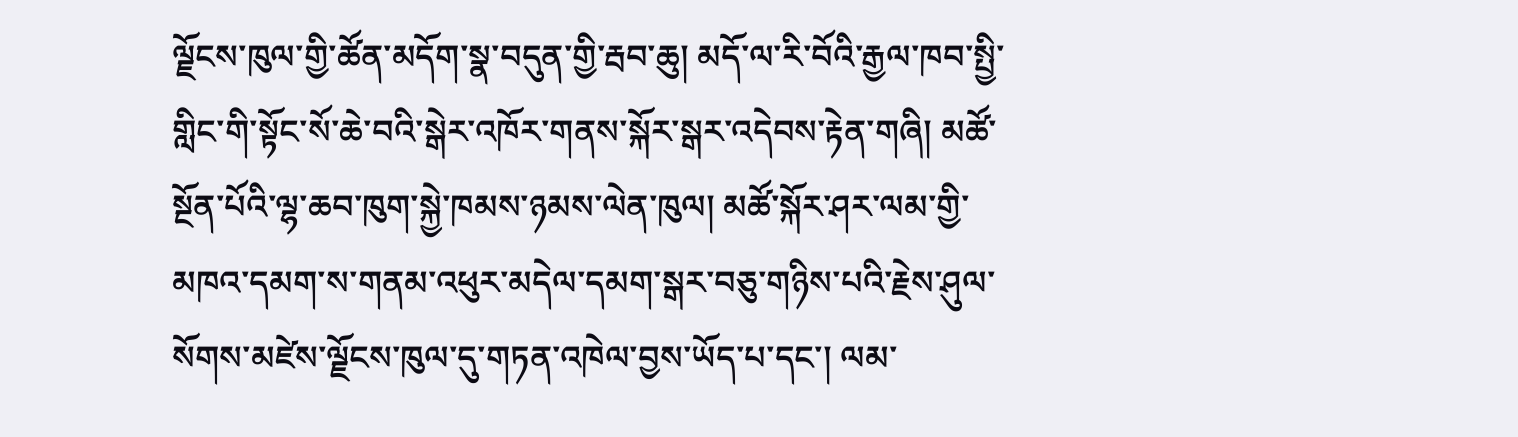ལྗོངས་ཁུལ་གྱི་ཚོན་མདོག་སྣ་བདུན་གྱི་རྦབ་ཆུ། མདོ་ལ་རི་བོའི་རྒྱལ་ཁབ་སྤྱི་གླིང་གི་སྟོང་སོ་ཆེ་བའི་སྒེར་འཁོར་གནས་སྐོར་སྒར་འདེབས་རྟེན་གཞི། མཚོ་སྔོན་པོའི་ལྷ་ཆབ་ཁུག་སྐྱེ་ཁམས་ཉམས་ལེན་ཁུལ། མཚོ་སྐོར་ཤར་ལམ་གྱི་མཁའ་དམག་ས་གནམ་འཕུར་མདེལ་དམག་སྒར་བཅུ་གཉིས་པའི་རྗེས་ཤུལ་སོགས་མཛེས་ལྗོངས་ཁུལ་དུ་གཏན་འཁེལ་བྱས་ཡོད་པ་དང་། ལམ་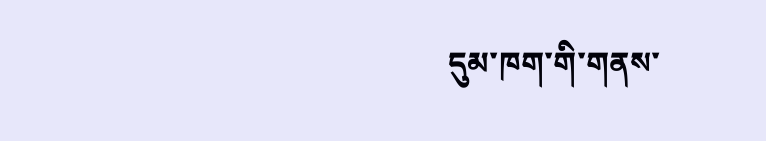དུམ་ཁག་གི་གནས་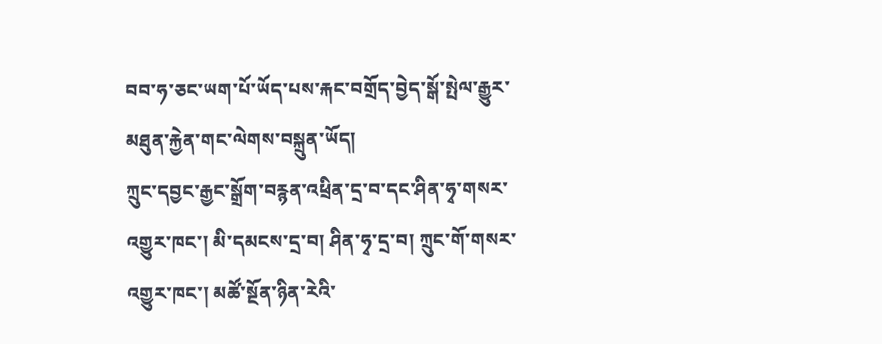བབ་ཧ་ཅང་ཡག་པོ་ཡོད་པས་རྐང་བགྲོད་བྱེད་སྒོ་སྤེལ་རྒྱུར་མཐུན་རྐྱེན་གང་ལེགས་བསྐྲུན་ཡོད།
ཀྲུང་དབྱང་རྒྱང་སྒྲོག་བརྙན་འཕྲིན་དྲ་བ་དང་ཤིན་ཧྭ་གསར་འགྱུར་ཁང་། མི་དམངས་དྲ་བ། ཤིན་ཧྭ་དྲ་བ། ཀྲུང་གོ་གསར་འགྱུར་ཁང་། མཚོ་སྔོན་ཉིན་རེའི་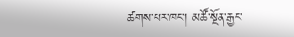ཚགས་པར་ཁང་། མཚོ་སྔོན་རྒྱང་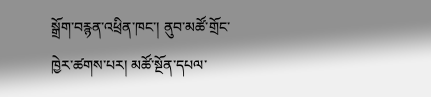སྒྲོག་བརྙན་འཕྲིན་ཁང་། ནུབ་མཚོ་གྲོང་ཁྱེར་ཚགས་པར། མཚོ་སྔོན་དཔལ་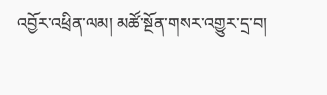འབྱོར་འཕྲིན་ལམ། མཚོ་སྔོན་གསར་འགྱུར་དྲ་བ།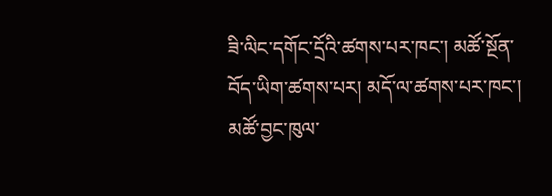ཟི་ལིང་དགོང་དྲོའི་ཚགས་པར་ཁང་། མཚོ་སྔོན་བོད་ཡིག་ཚགས་པར། མདོ་ལ་ཚགས་པར་ཁང་། མཚོ་བྱང་ཁུལ་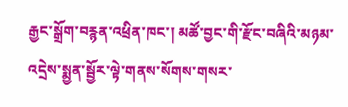རྒྱང་སྒྲོག་བརྙན་འཕྲིན་ཁང་། མཚོ་བྱང་གི་རྫོང་བཞིའི་མཉམ་འདྲེས་སྨྱན་སྦྱོར་ལྟེ་གནས་སོགས་གསར་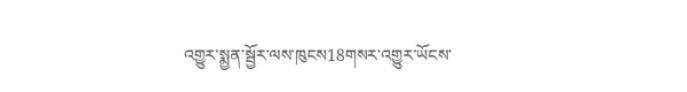འགྱུར་སྨྱན་སྦྱོར་ལས་ཁུངས18གསར་འགྱུར་ཡོངས་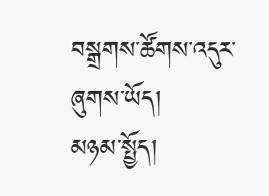བསྒྲགས་ཚོགས་འདུར་ཞུགས་ཡོད།
མཉམ་སྤྱོད།